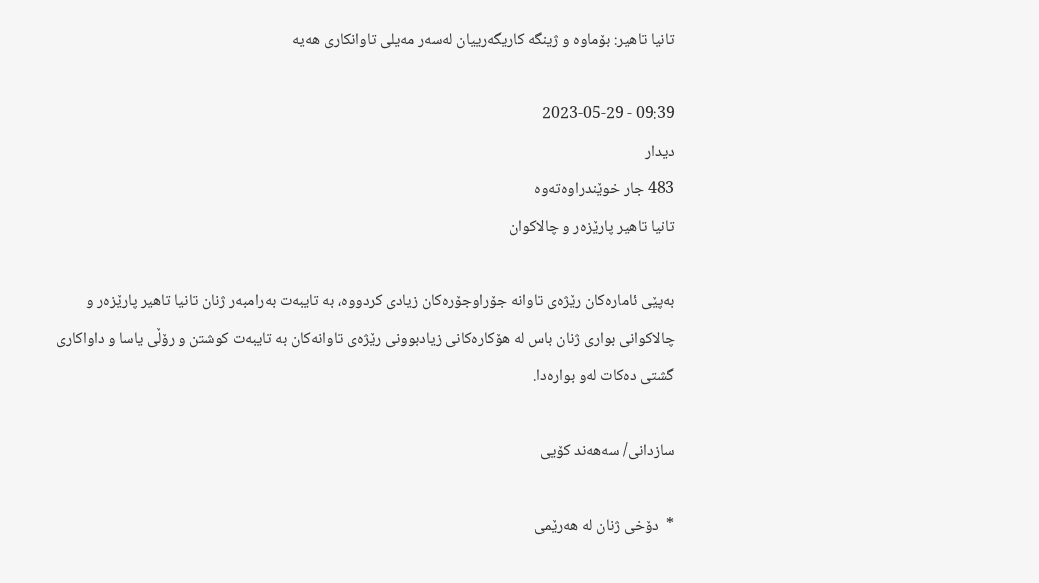تانیا تاهیر: بۆماوه‌ و ژینگه کاریگەرییان لەسەر مەیلی تاوانکاری هەیە

09:39 - 2023-05-29
دیدار
483 جار خوێندراوەتەوە
تانیا تاهیر پارێزه‌ر و چالاكوان

بەپێی ئامارەکان رێژەی تاوانە جۆراوجۆرەکان زیادی کردووە، بە تایبەت بەرامبەر ژنان تانیا تاهیر پارێزه‌ر و چالاكوانی بواری ژنان باس له ‌هۆكاره‌كانی زیادبوونی رێژه‌ی تاوانەکان بە تایبەت کوشتن و رۆڵی یاسا و داواکاری گشتی دەکات لەو بوارەدا.

سازدانی/ سه‌هه‌ند كۆیی

*  دۆخی ژنان له هه‌رێمی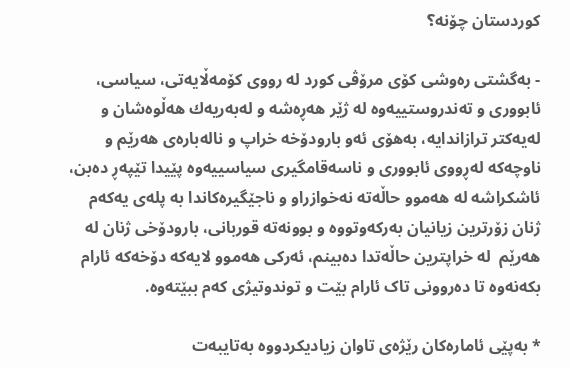كوردستان چۆنە؟

- به‌گشتی ره‌وشی كۆی مرۆڤی كورد له رووی كۆمەڵایه‌تی، سیاسی، ئابووری و ته‌ندروستییەوە له ژێر هەڕه‌شه و له‌به‌ریه‌ك هەڵوه‌شان و لەیه‌كتر ترازاندایه‌، به‌هۆی ئه‌و بارودۆخه خراپ و ناله‌بارەی هه‌رێم و ناوچەکە لەڕووی ئابووری و ناسەقامگیری سیاسییەوە پێیدا تێپەڕ دەبن، ئاشكراشه له هه‌موو حاڵه‌ته نه‌خوازراو و ناجێگیره‌كاندا به پلەی یه‌كه‌م ژنان زۆرترین زیانیان بەرکەوتووە و بوونەتە قوربانی، بارودۆخی ژنان لە هەرێم  له خراپترین حاڵه‌تدا ده‌بینم، ئەرکی هەموو لایەکە دۆخەکە ئارام بکەنەوە تا دەروونی تاک ئارام بێت و توندوتیژی کەم ببێتەوە.

* به‌پێی ئامارەکان رێژه‌ی تاوان زیادیكردووه به‌تایبه‌ت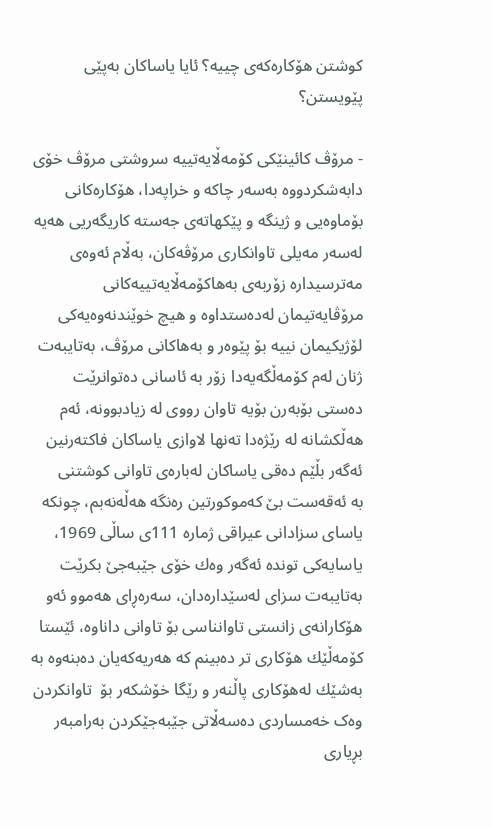كوشتن هۆکارەکەی چییە؟ ئایا یاساکان بەپێی پێویستن؟

- مرۆڤ كائینێكی كۆمه‌ڵایه‌تییه سروشتی مرۆڤ خۆی دابه‌شكردووه به‌سه‌ر چاكه ‌و خراپه‌دا، هۆكاره‌كانی بۆماوه‌یی و ژینگه ‌و پێكهاته‌ی جه‌سته کاریگەریی هەیە لەسەر مەیلی تاوانکاری مرۆڤەکان، به‌ڵام ئه‌وه‌ی مه‌ترسیداره زۆربه‌ی به‌هاكۆمه‌ڵایه‌تییه‌كانی مرۆڤایه‌تیمان له‌ده‌ستداوه و هیچ خوێندنەوه‌یه‌كی لۆژیكیمان نییه بۆ پێوه‌ر و به‌هاكانی مرۆڤ، به‌تایبه‌ت ژنان له‌م كۆمه‌ڵگەیه‌دا زۆر به ‌ئاسانی ده‌توانرێت ده‌ستی بۆبه‌رن بۆیە تاوان رووی لە زیادبوونە، ئه‌م هه‌ڵكشانه له رێژه‌دا ته‌نها لاوازی یاساكان فاكته‌رنین ئه‌گه‌ر بڵێم ده‌قی یاساكان له‌باره‌ی تاوانی كوشتنی به ‌ئه‌قه‌ست بێ كه‌موكورتین ره‌نگه هه‌ڵه‌نه‌بم، چونكه یاسای سزادانی عیراقی ژماره 111ی ساڵی 1969، یاسایه‌كی تونده ئه‌گه‌ر وه‌ك خۆی جێبه‌جێ بكرێت به‌تایبه‌ت سزای له‌سێداره‌دان، سه‌ره‌ڕای هه‌موو ئه‌و هۆكارانه‌ی زانستی تاوانناسی بۆ تاوانی داناوه‌، ئێستا كۆمه‌ڵێك هۆكاری تر ده‌بینم كه هه‌ریه‌كه‌یان ده‌بنه‌وه به به‌شێك له‌هۆكاری پاڵنه‌ر و رێگا خۆشكه‌ر بۆ  تاوانکردن وەک خەمساردی دەسەڵاتی جێبەجێکردن بەرامبەر بڕیاری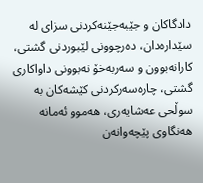دادگاکان و جێبەجێنەکردنی سزای لە سێدارەدان، دەرچوونی لێبوردنی گشتی، كارانه‌بوون و سه‌ربه‌خۆ نه‌بوونی داواكاری گشتی، چارەسەرکردنی کێشەکان بە سوڵحی عەشایەری، هه‌موو ئه‌مانه هه‌نگاوی پێچه‌وانه‌ن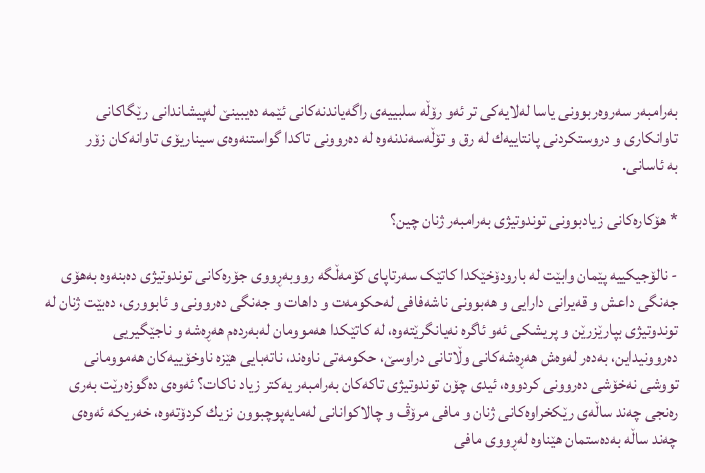به‌رامبه‌ر سه‌روه‌ربوونی یاسا له‌لایه‌كی تر ئه‌و رۆڵه سلبییەی راگه‌یاندنه‌كانی ئێمه ده‌یبینێ له‌پیشاندانی رێگاكانی تاوانكاری و دروستكردنی پانتاییه‌ك له رق و تۆڵه‌سه‌ندنه‌وه له ده‌روونی تاکدا گواستنه‌وه‌ی سیناریۆی تاوانه‌كان زۆر به ‌ئاسانی.

* هۆکارەکانی زیادبوونی توندوتیژی بەرامبەر ژنان چین؟

- نالۆجیكییه پێمان وابێت له بارودۆخێكدا کاتێک ‌سه‌رتاپای كۆمه‌ڵگە رووبه‌ڕووی جۆره‌كانی توندوتیژی ده‌بنه‌وه به‌هۆی جه‌نگی داعش و قه‌یرانی دارایی و هەبوونی ناشه‌فافی له‌حكومه‌ت و داهات و جه‌نگی ده‌روونی و ئابووری، ده‌بێت ژنان له توندوتیژی بپارێزرێن و پریشكی ئه‌و ئاگره نه‌یانگرێته‌وه‌، لە کاتێكدا هه‌موومان له‌به‌رده‌م هه‌ڕه‌شه و ناجێگیریی ده‌روونیداین، به‌ده‌ر له‌وه‌ش هه‌ڕه‌شه‌كانی وڵاتانی دراوسێ، حكومه‌تی ناوه‌ند، ناته‌بایی هێزه ‌ناوخۆییه‌كان هه‌موومانی تووشی نه‌خۆشی ده‌روونی كردووه‌، ئیدی چۆن توندوتیژی تاكه‌كان به‌رامبه‌ر ‌یه‌كتر زیاد ناكات؟ ئەوەی ده‌گوزه‌رێت به‌ری ره‌نجی چه‌ند ساڵه‌ی رێكخراوه‌كانی ژنان و مافی مرۆڤ و چالاكوانانی له‌مایه‌پوچبوون نزیك كردۆته‌وه‌، خه‌ریكه ئه‌وه‌ی چه‌ند ساڵه به‌ده‌ستمان هێناوه له‌ڕووی مافی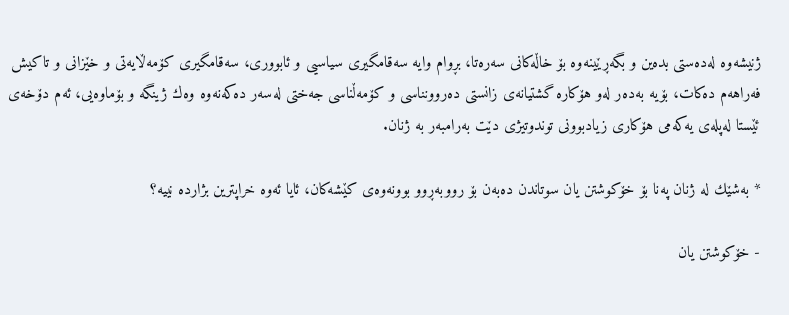ژنیشه‌وه له‌ده‌ستی بده‌ین و بگەڕێینه‌وه بۆ خاڵه‌كانی سه‌ره‌تا، بڕوام وایه سه‌قامگیری سیاسیی و ئابووری، سه‌قامگیری كۆمه‌ڵایه‌تی و خێزانی و تاكیش فه‌راهه‌م ده‌كات، بۆیه به‌ده‌ر له‌و هۆكاره گشتیانه‌ی زانستی ده‌روونناسی و كۆمه‌ڵناسی جه‌ختی له‌سه‌ر ده‌كه‌نه‌وه وه‌ك ژینگه و بۆماوه‌یی، ئه‌م دۆخه‌ی ئێستا له‌پله‌ی یه‌كه‌می هۆكاری زیادبوونی توندوتیژی دێت به‌رامبه‌ر به ژنان.

* به‌شێك له ‌ژنان په‌نا بۆ خۆكوشتن یان سوتاندن ده‌به‌ن بۆ رووبه‌ڕوو بوونه‌وه‌ی كێشه‌كان، ئایا ئه‌وه خراپترین بژارده نییه‌؟

- خۆكوشتن یان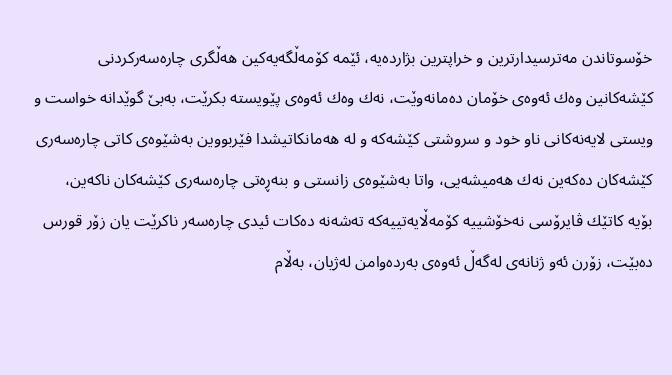خۆسوتاندن مه‌ترسیدارترین و خراپترین بژارده‌یه، ئێمه كۆمه‌ڵگەیه‌كین هه‌ڵگری چاره‌سه‌ركردنی كێشه‌كانین وه‌ك ئه‌وه‌ی ‌خۆمان ده‌مانه‌وێت، نه‌ك وه‌ك ئه‌وه‌ی پێویسته بكرێت، به‌بێ گوێدانه خواست و ویستی لایه‌نه‌كانی ناو خود و سروشتی كێشه‌كه و له ‌هه‌مانكاتیشدا فێربووین به‌شێوه‌ی کاتی چاره‌سه‌ری كێشه‌كان ده‌كه‌ین نه‌ك هەمیشەیی، واتا به‌شێوه‌ی زانستی و بنه‌ڕه‌تی چاره‌سه‌ری كێشه‌كان ناكه‌ین، بۆیه ‌كاتێك ڤایرۆسی نه‌خۆشییه كۆمه‌ڵایه‌تییه‌كه ته‌شه‌نه ده‌كات ئیدی چارەسەر ناكرێت یان زۆر قورس ده‌بێت، زۆرن ئه‌و ژنانه‌ی له‌گه‌ڵ ئه‌وه‌ی به‌رده‌وامن له‌ژیان، به‌ڵام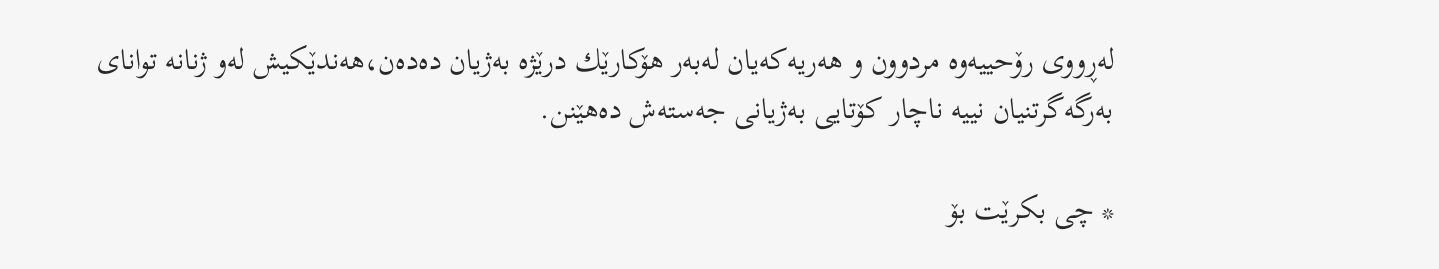له‌ڕووی رۆحییه‌وه مردوون و هه‌ریه‌كه‌یان له‌به‌ر هۆكارێك درێژه به‌ژیان ده‌ده‌ن،هه‌ندێكیش له‌و ژنانه توانای به‌رگه‌گرتنیان نییه ناچار كۆتایی به‌ژیانی جه‌ستەش ده‌هێنن.

* چی بكرێت بۆ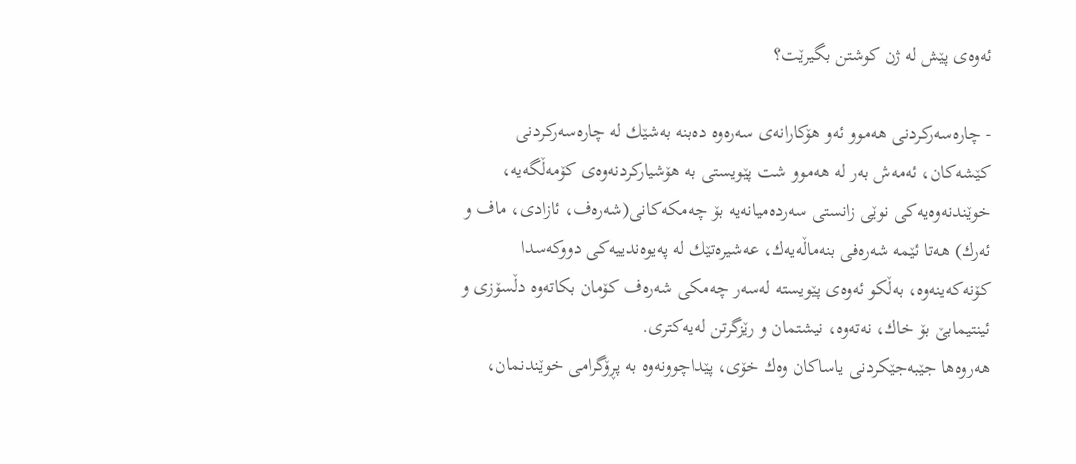ئه‌وه‌ی پێش لە ژن کوشتن بگیرێت؟

- چاره‌سه‌ركردنی هه‌موو ئه‌و هۆكارانه‌ی سه‌ره‌وه ده‌بنه به‌شێك له چاره‌سه‌ركردنی كێشه‌كان، ‌ئه‌مه‌ش به‌ر له هه‌موو شت پێویستی به هۆشیاركردنه‌وه‌ی كۆمه‌ڵگەیه‌، خوێندنه‌وه‌یه‌كی نوێی زانستی سه‌رده‌میانه‌یه بۆ چه‌مكه‌كانی(شه‌ره‌ف، ئازادی، ماف و ئه‌رك) هه‌تا ئێمه شه‌ره‌فی بنه‌ماڵه‌یه‌ك، عه‌شیره‌تێك له ‌په‌یوه‌ندییه‌كی دووكه‌سدا كۆنه‌كه‌ینه‌وه‌، به‌ڵكو ئه‌وه‌ی پێویسته له‌سه‌ر چه‌مكی شه‌ره‌ف كۆمان بكاته‌وه دڵسۆزی و ئینتیمابێ بۆ خاك، نه‌ته‌وه‌، نیشتمان و رێزگرتن له‌یه‌كتری.
هه‌روه‌ها جێبه‌جێكردنی یاساكان وه‌ك خۆی، پێداچوونه‌وه به پڕۆگرامی خوێندنمان،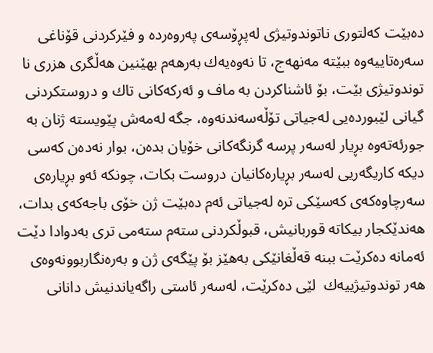ده‌بێت كەلتوری ناتوندوتیژی له‌پڕۆسه‌ی په‌روه‌رده و فێركردنی قۆناغی سه‌ره‌تاییه‌وه ببێته مه‌نهەج، تا نه‌وه‌یه‌ك به‌رهه‌م بهێنین ‌هه‌ڵگری هزری نا توندوتیژی بێت، بۆ ئاشناكردن به ‌ماف و ئه‌ركه‌كانی تاك و دروستكردنی گیانی لێبورده‌یی له‌جیاتی تۆڵه‌سه‌ندنه‌وه‌، جگه له‌مه‌ش پێویسته ژنان به جورئه‌ته‌وه بڕیار له‌سه‌ر پرسه گرنگه‌كانی خۆیان بده‌ن، بوار نه‌ده‌ن كه‌سی دیكه كاریگه‌ریی له‌سه‌ر بڕیاره‌كانیان دروست بكات، چونكه ئه‌و بڕیاره‌ی سه‌رچاوه‌كه‌ی كه‌سێكی تره له‌جیاتی ئه‌م ده‌بێت ژن خۆی باجه‌كه‌ی بدات، هه‌ندێكجار بیكاته قوربانیش، قبوڵكردنی سته‌م سته‌می تری به‌دوادا دێت ئه‌مانه ده‌كرێت ببنه ‌قه‌ڵغانێكی به‌هێز بۆ پێگه‌ی ژن و به‌ره‌نگاربوونه‌وه‌ی هه‌ر توندوتیژییه‌ك  لێی ده‌كرێت، له‌سه‌ر ئاستی راگه‌یاندنیش دانانی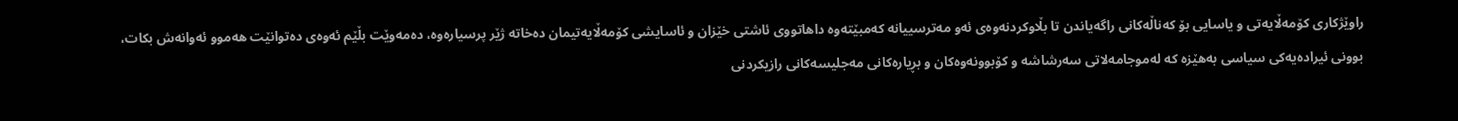راوێژكاری كۆمه‌ڵایه‌تی و یاسایی ‌بۆ كه‌ناڵه‌كانی راگه‌یاندن تا بڵاوکردنەوەی ئه‌و مه‌ترسییانه كه‌مبێته‌وه ‌داهاتووی ئاشتی خێزان و ئاسایشی كۆمه‌ڵایه‌تیمان ده‌خاته ژێر پرسیاره‌وه، ده‌مه‌وێت بڵێم ئه‌وه‌ی ‌ده‌توانێت هه‌موو ئه‌وانه‌ش بكات، بوونی ئیراده‌یه‌كی سیاسی به‌هێزه كه ‌لەموجامه‌لاتی سه‌رشاشه و كۆبوونه‌وه‌كان و بڕیاره‌كانی مه‌جلیسه‌كانی رازیكردنی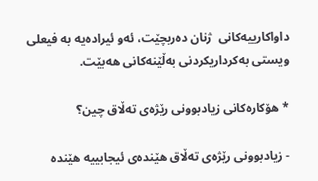داواكارییه‌كانی  ژنان ده‌ربچێت، ئه‌و ئیراده‌یه به فیعلی ویستی به‌كرداریكردنی به‌ڵێنه‌كانی هه‌بێت.

* هۆکارەکانی زیادبوونی رێژەی تەڵاق چین؟

- زیادبوونی رێژه‌ی ته‌ڵاق هێنده‌ی ئیجابییه هێنده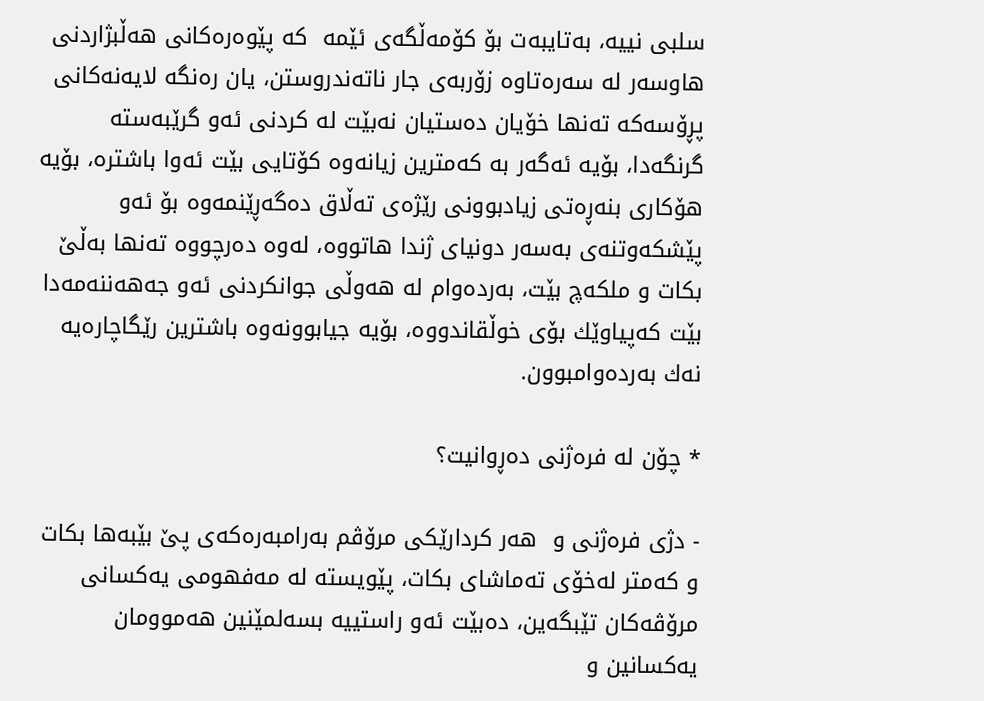سلبی نییه، به‌تایبه‌ت بۆ كۆمه‌ڵگەی ئێمه  كه ‌پێوه‌ره‌كانی هه‌ڵبژاردنی هاوسه‌ر له ‌سه‌ره‌تاوه زۆربه‌ی جار ناته‌ندروستن، یان ره‌نگه لایه‌نه‌كانی پڕۆسه‌كه ته‌نها خۆیان ده‌ستیان نه‌بێت له کردنی ئه‌و گرێبه‌سته گرنگه‌دا، بۆیه ئه‌گه‌ر به ‌كه‌مترین زیانه‌وه كۆتایی بێت ئه‌وا باشتره، بۆیه هۆكاری بنه‌ڕه‌تی زیادبوونی رێژه‌ی ته‌ڵاق ده‌گەڕێنمه‌وه بۆ ئه‌و پێشكه‌وتنه‌ی به‌سه‌ر دونیای ژندا هاتووه‌، له‌وه ده‌رچووه ته‌نها به‌ڵێ بكات و ملكه‌چ بێت، به‌رده‌وام له هه‌وڵی جوانكردنی ئه‌و جه‌هه‌ننه‌مه‌دا بێت كه‌پیاوێك بۆی خوڵقاندووه، بۆیه جیابوونه‌وه باشترین رێگاچاره‌یه نه‌ك به‌رده‌وامبوون.

* چۆن لە فرەژنی دەڕوانیت؟

- دژی فرەژنی و  هه‌ر كردارێكی مرۆڤم به‌رامبه‌ره‌كه‌ی پێ بێبه‌ها بكات و كه‌متر له‌خۆی ته‌ماشای بكات، پێویسته له ‌مه‌فهومی یه‌كسانی مرۆڤه‌كان تێبگه‌ین، ده‌بێت ئه‌و راستییه بسه‌لمێنین هه‌موومان یه‌كسانین و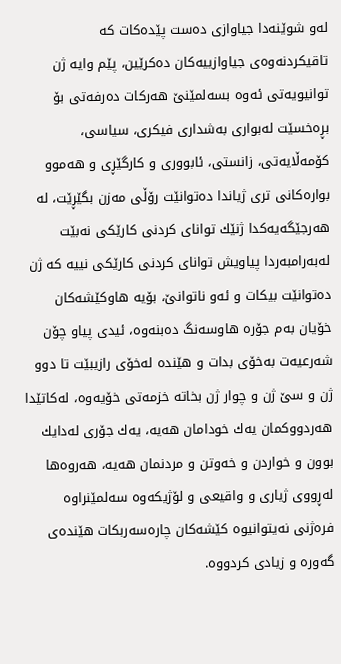له‌و شوێنه‌دا جیاوازی ده‌ست پێده‌كات كه تاقیكردنه‌وه‌ی جیاوازییه‌كان ده‌كرێین، پێم وایه ژن توانیویه‌تی ئه‌وه بسه‌لمێنێ هه‌ركات ده‌رفه‌تی بۆ بڕه‌خسێت له‌بواری به‌شداری فیكری، سیاسی، كۆمه‌ڵایه‌تی، زانستی، ئابووری و کارگێڕی و هەموو بوارەکانی تری ژیاندا دەتوانێت رۆڵی مه‌زن بگێڕێت، له هه‌رجێگەیه‌كدا ژنێك توانای كردنی كارێكی نه‌بێت له‌به‌رامبه‌ردا پیاویش توانای كردنی كارێكی نییه کە ژن ده‌توانێت بیكات و ئه‌و ناتوانێ، بۆیه هاوكێشه‌كان خۆیان به‌م جۆره هاوسه‌نگ ده‌بنه‌وه، ئیدی پیاو چۆن شه‌رعیه‌ت به‌خۆی بدات و هێنده ‌له‌خۆی رازیبێت تا دوو ژن و سێ ژن و چوار ژن بخاته خزمه‌تی خۆیه‌وه‌، له‌كاتێدا هه‌ردووكمان یه‌ك خودامان هه‌یه‌، یه‌ك جۆری له‌دایك بوون و خواردن و خه‌وتن و مردنمان هه‌یه، هه‌روه‌ها له‌ڕووی ژیاری و واقیعی و لۆژیكه‌وه سه‌لمێنراوه فره‌ژنی نه‌یتوانیوه كێشه‌كان چاره‌سه‌ربكات هێنده‌ی گه‌وره ‌و زیادی كردووه.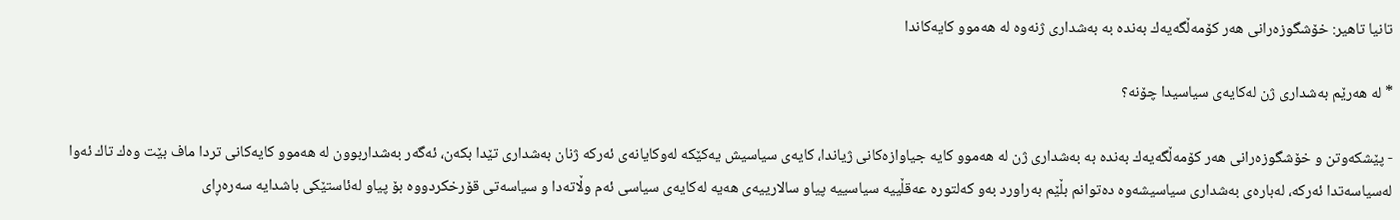تانیا تاهیر: خۆشگوزه‌رانی هه‌ر كۆمه‌ڵگەیه‌ك به‌نده به به‌شداری ژنەوە له ‌هه‌موو كایەکاندا

* لە هەرێم به‌شداری ژن له‌كایەی سیاسیدا چۆنه‌؟

- پێشكه‌وتن و خۆشگوزه‌رانی هه‌ر كۆمه‌ڵگەیه‌ك به‌نده به به‌شداری ژن له ‌هه‌موو كایه جیاوازه‌كانی ژیاندا، كایەی سیاسیش یه‌كێكه له‌وكایانەی ‌ئه‌ركه ژنان به‌شداری تێدا بكه‌ن، ئه‌گه‌ر به‌شداربوون له‌ هه‌موو كایه‌كانی تردا ماف بێت وه‌ك تاك ئه‌وا له‌سیاسه‌تدا ئه‌ركه‌، له‌بارەی به‌شداری سیاسیشه‌وه ده‌توانم بڵێم ‌به‌راورد به‌و كەلتوره عه‌قڵییه سیاسییه ‌پیاو سالارییەی ‌هەیه له‌كایەی سیاسی ئه‌م وڵاته‌دا و سیاسه‌تی قۆرخكردووه بۆ پیاو له‌ئاستێكی باشدایه سه‌رەڕای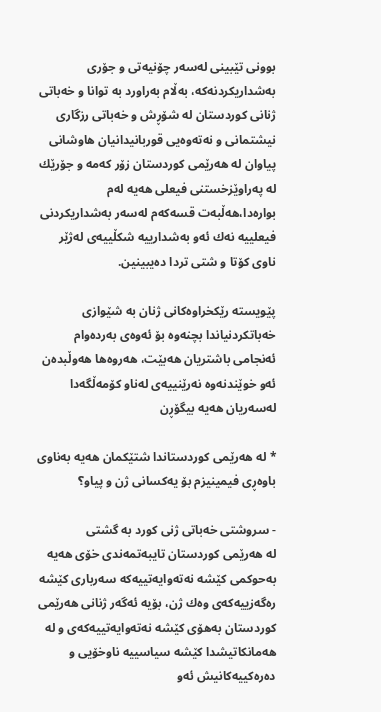بوونی تێبینی له‌سه‌ر چۆنیه‌تی و جۆری به‌شداریكردنه‌كه، بەڵام به‌راورد به ‌توانا و خه‌باتی ژنانی كوردستان له شۆڕش و خه‌باتی رزگاری نیشتمانی و نه‌ته‌وەیی قوربانیدانیان هاوشانی پیاوان له‌ هه‌رێمی كوردستان زۆر كه‌مه ‌و جۆرێك له ‌په‌راوێزخستنی فیعلی هەیه له‌م بواره‌دا،هەڵبه‌ت قسەکەم له‌سه‌ر به‌شداریکردنی فیعلییه نه‌ك ئه‌و به‌شدارییه شكڵییەی له‌ژێر ناوی كۆتا و شتی تردا دەیبینین.

پێویسته رێكخراوه‌كانی ژنان به شێوازی خەباتكردنیاندا بچنه‌وه بۆ ئه‌وەی به‌رده‌وام ئه‌نجامی باشتریان هه‌بێت، هەروەها هه‌وڵبده‌ن ئه‌و خوێندنه‌وه نه‌رێنییەی له‌ناو كۆمەڵگه‌دا لەسەریان هەیە بیگۆڕن

* له ‌هه‌رێمی كوردستاندا شتێكمان هەیه بەناوی باوه‌ڕی فیمینیزم بۆ یه‌كسانی ژن و پیاو؟

- سروشتی خه‌باتی ژنی كورد به ‌گشتی له ‌هه‌رێمی كوردستان تایبه‌تمه‌ندی خۆی هەیه به‌حوكمی كێشه نه‌ته‌وایه‌تییەکە سه‌رباری كێشه ره‌گه‌زییه‌كەی وه‌ك ژن، بۆیه ئه‌گه‌ر ژنانی هه‌رێمی كوردستان به‌هۆی كێشه نه‌ته‌وایه‌تییه‌كەی و له‌ هه‌مانكاتیشدا كێشه‌ سیاسییه ناوخۆیی و ده‌ره‌كییه‌كانیش ئه‌و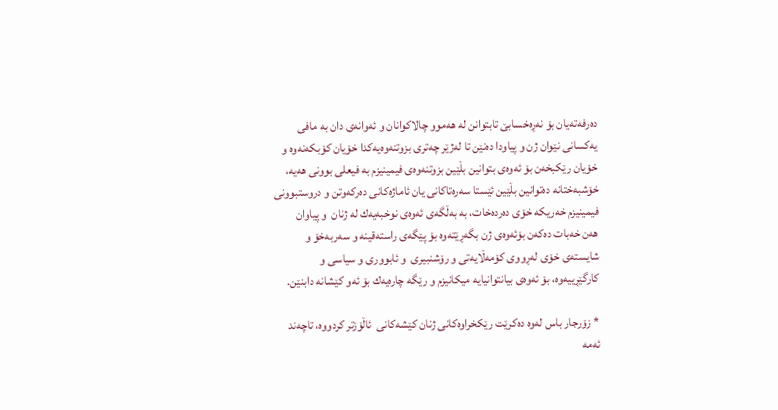ده‌رفه‌تەیان بۆ نەڕه‌خسابێ تابتوانن له هه‌موو چالاكوانان و ئه‌وانەی دان به ‌مافی یه‌كسانی نێوان ژن و پیاودا ده‌نێن تا له‌ژێر چه‌تری بزوتنه‌وەیه‌كدا خۆیان كۆبكه‌نه‌وه و خۆیان رێكبخه‌ن بۆ ئه‌وەی بتوانین بڵێین بزوتنه‌وەی فیمینیزم به ‌فیعلی بوونی هەیه‌، خۆشبه‌ختانه ده‌توانین بڵێین ئێستا سه‌ره‌تاكانی یان ئاماژه‌كانی ده‌ركه‌وتن و دروستبوونی فیمینیزم خه‌ریكه خۆی ده‌رده‌خات، به ‌بەڵگەی ئه‌وەی نوخبەیه‌ك له‌ ژنان  و پیاوان هه‌ن ‌خه‌بات ده‌كه‌ن بۆئه‌وەی ژن بگه‌ڕێته‌وه بۆ پێگەی راسته‌قینه ‌و سه‌ربه‌خۆ و شایستەی خۆی لەڕووی كۆمەڵایه‌تی و رۆشنبیری  و ئابووری و سیاسی و كارگێڕییه‌وه، بۆ ئه‌وەی بیانتوانیایه میكانیزم و رێگه چارەیه‌ك بۆ ئه‌و كێشانه دابنێن.

* زۆرجار باس له‌وه ده‌كرێت رێكخراوه‌كانی ژنان كێشه‌كانی  ئاڵۆزتر كردووه‌، تاچه‌ند ئه‌مه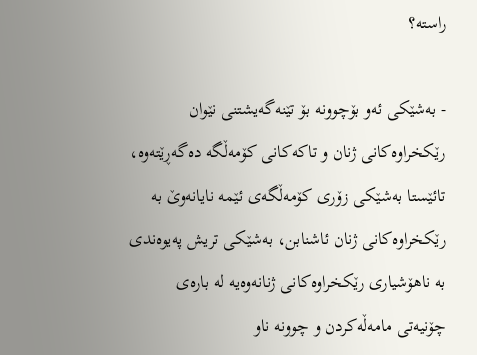راسته‌؟

- به‌شێكی ئه‌و بۆچوونه بۆ تێنه‌گەیشتنی نێوان رێكخراوه‌كانی ژنان و تاكه‌كانی كۆمەڵگه ده‌گه‌ڕێته‌وه‌، تائێستا به‌شێكی زۆری كۆمەڵگەی ئێمه نایانه‌وێ به رێكخراوه‌كانی ژنان ئاشنابن، ‌به‌شێكی تریش پەیوه‌ندی به ناهۆشیاری رێكخراوه‌كانی ژنانەوەیە له بارەی چۆنیه‌تی مامەڵه‌كردن و چوونه ناو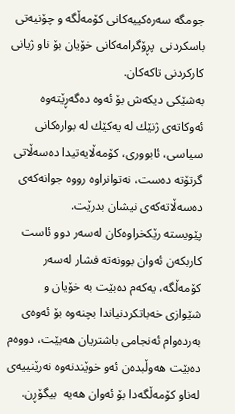جومگه سه‌ره‌كییه‌كانی كۆمەڵگه ‌و چۆنیه‌تی باسکردنی  پڕۆگرامه‌كانی خۆیان بۆ ناو ژیانی كاركردنی تاکەکان.
به‌شێكی دیكەش بۆ ئه‌وه ده‌گەڕێته‌وه ئه‌وكاتەی ژنێك له یه‌كێك له بواره‌كانی سیاسی، ئابووری، كۆمەڵایه‌تیدا ده‌سەڵاتی گرتۆته ده‌ست، نه‌توانراوه رووه جوانه‌كەی ده‌سەڵاته‌كەی نیشان بدرێت.
پێویسته رێكخراوه‌كان لەسه‌ر دوو ئاست كاربكه‌ن ئه‌وان بوونه‌ته فشار له‌سه‌ر كۆمەڵگه‌، یه‌كه‌م ده‌بێت به خۆیان و شێوازی خەباتكردنیاندا بچنه‌وه بۆ ئه‌وەی به‌رده‌وام ئه‌نجامی باشتریان هه‌بێت، دووه‌م ده‌بێت هه‌وڵبده‌ن ئه‌و خوێندنه‌وه نه‌رێنییەی له‌ناو كۆمەڵگه‌دا بۆ ئه‌وان هەیه  بیگۆڕن.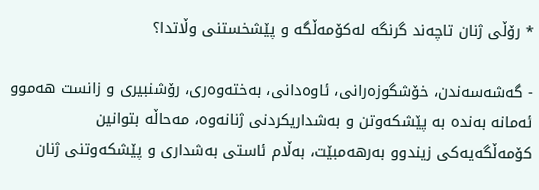* رۆڵی ژنان تاچه‌ند گرنگه لەكۆمه‌ڵگە و پێشخستنی وڵاتدا؟

- گه‌شه‌سه‌ندن، خۆشگوزه‌رانی، ئاوه‌دانی، به‌خته‌وه‌ری، رۆشنبیری و زانست هه‌موو ئه‌مانه به‌نده به پێشكه‌وتن و به‌شداریكردنی ژنانه‌وه‌، مه‌حاڵه بتوانین كۆمه‌ڵگەیه‌كی زیندوو به‌رهه‌مبێت، بەڵام ئاستی به‌شداری و پێشكه‌وتنی ژنان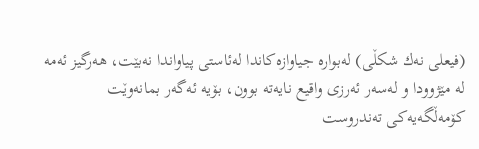(فیعلی نه‌ك شكڵی) له‌بواره جیاوازه‌كاندا له‌ئاستی پیاواندا نەبێت، هه‌رگیز ئه‌مه له مێژوودا و له‌سه‌ر ئه‌رزی واقیع نایه‌ته بوون، بۆیه ئه‌گه‌ر بمانه‌وێت كۆمه‌ڵگەیه‌كی ته‌ندروست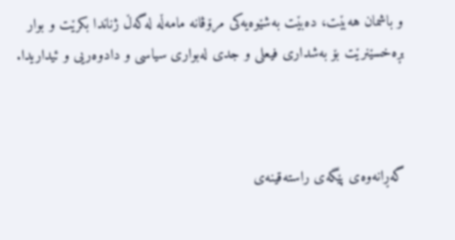و باشمان هه‌بێت، ده‌بێت به‌شێوەیه‌كی مرۆڤانه مامەڵه له‌گەڵ ژناندا بكرێت و بوار بڕه‌خسێنرێت بۆ به‌شداری فیعلی و جدی له‌بواری سیاسی و دادوه‌ریی و ئیداریدا.



گەڕانەوەی پێگەی راستەقینەی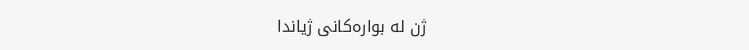ژن لە بوارەکانی ژیاندا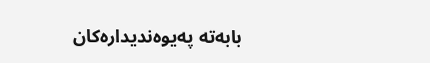بابەتە پەیوەندیدارەکان